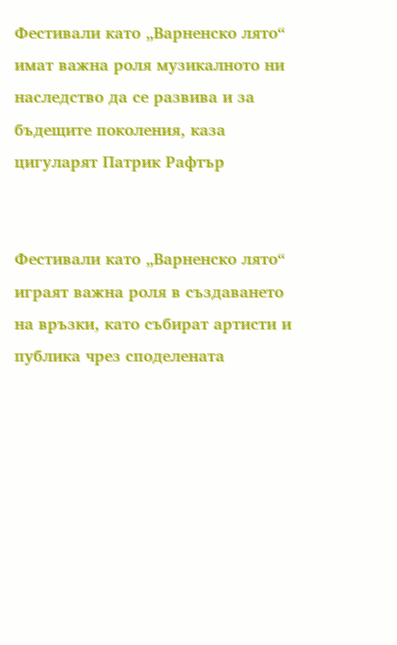Фестивали като „Варненско лято“ имат важна роля музикалното ни наследство да се развива и за бъдещите поколения, каза цигуларят Патрик Рафтър


Фестивали като „Варненско лято“ играят важна роля в създаването на връзки, като събират артисти и публика чрез споделената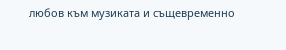любов към музиката и същевременно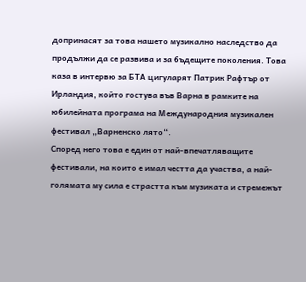допринасят за това нашето музикално наследство да продължи да се развива и за бъдещите поколения. Това каза в интервю за БТА цигуларят Патрик Рафтър от Ирландия, който гостува във Варна в рамките на юбилейната програма на Международния музикален фестивал „Варненско лято“.
Според него това е един от най-впечатляващите фестивали, на които е имал честта да участва, а най-голямата му сила е страстта към музиката и стремежът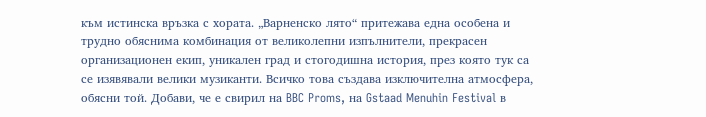към истинска връзка с хората. „Варненско лято“ притежава една особена и трудно обяснима комбинация от великолепни изпълнители, прекрасен организационен екип, уникален град и стогодишна история, през която тук са се изявявали велики музиканти. Всичко това създава изключителна атмосфера, обясни той. Добави, че е свирил на BBC Proms, на Gstaad Menuhin Festival в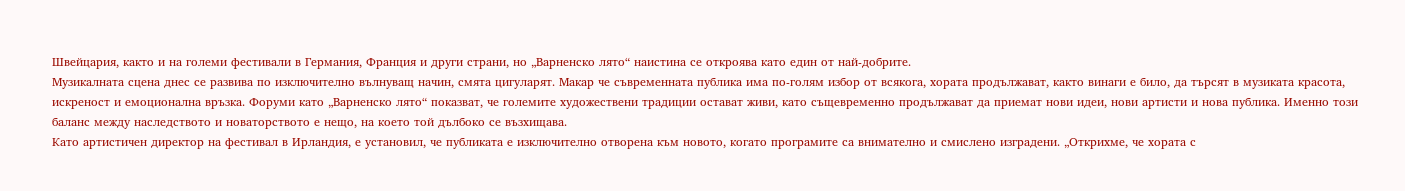Швейцария, както и на големи фестивали в Германия, Франция и други страни, но „Варненско лято“ наистина се откроява като един от най-добрите.
Музикалната сцена днес се развива по изключително вълнуващ начин, смята цигуларят. Макар че съвременната публика има по-голям избор от всякога, хората продължават, както винаги е било, да търсят в музиката красота, искреност и емоционална връзка. Форуми като „Варненско лято“ показват, че големите художествени традиции остават живи, като същевременно продължават да приемат нови идеи, нови артисти и нова публика. Именно този баланс между наследството и новаторството е нещо, на което той дълбоко се възхищава.
Като артистичен директор на фестивал в Ирландия, е установил, че публиката е изключително отворена към новото, когато програмите са внимателно и смислено изградени. „Открихме, че хората с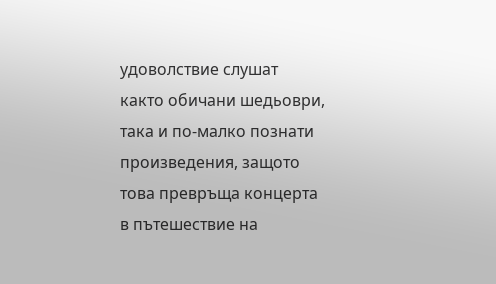удоволствие слушат както обичани шедьоври, така и по-малко познати произведения, защото това превръща концерта в пътешествие на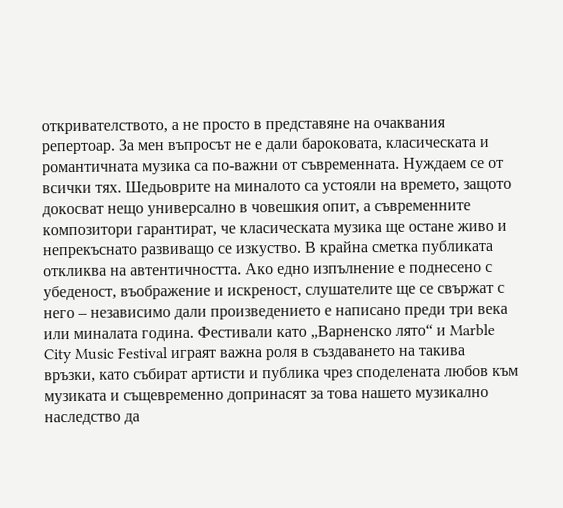откривателството, а не просто в представяне на очаквания репертоар. За мен въпросът не е дали бароковата, класическата и романтичната музика са по-важни от съвременната. Нуждаем се от всички тях. Шедьоврите на миналото са устояли на времето, защото докосват нещо универсално в човешкия опит, а съвременните композитори гарантират, че класическата музика ще остане живо и непрекъснато развиващо се изкуство. В крайна сметка публиката откликва на автентичността. Ако едно изпълнение е поднесено с убеденост, въображение и искреност, слушателите ще се свържат с него – независимо дали произведението е написано преди три века или миналата година. Фестивали като „Варненско лято“ и Marble City Music Festival играят важна роля в създаването на такива връзки, като събират артисти и публика чрез споделената любов към музиката и същевременно допринасят за това нашето музикално наследство да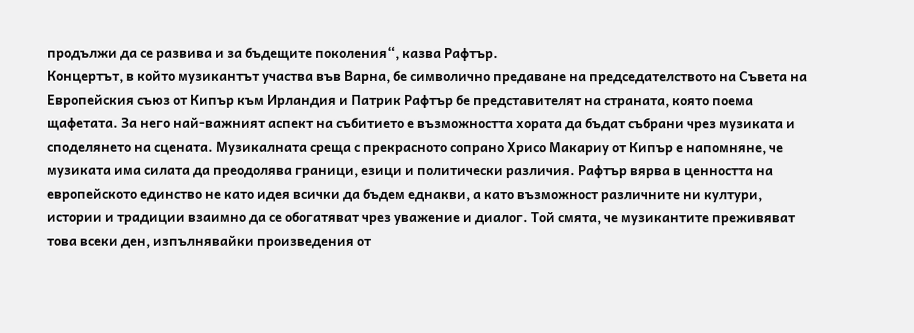продължи да се развива и за бъдещите поколения“, казва Рафтър.
Концертът, в който музикантът участва във Варна, бе символично предаване на председателството на Съвета на Европейския съюз от Кипър към Ирландия и Патрик Рафтър бе представителят на страната, която поема щафетата. За него най-важният аспект на събитието е възможността хората да бъдат събрани чрез музиката и споделянето на сцената. Музикалната среща с прекрасното сопрано Хрисо Макариу от Кипър е напомняне, че музиката има силата да преодолява граници, езици и политически различия. Рафтър вярва в ценността на европейското единство не като идея всички да бъдем еднакви, а като възможност различните ни култури, истории и традиции взаимно да се обогатяват чрез уважение и диалог. Той смята, че музикантите преживяват това всеки ден, изпълнявайки произведения от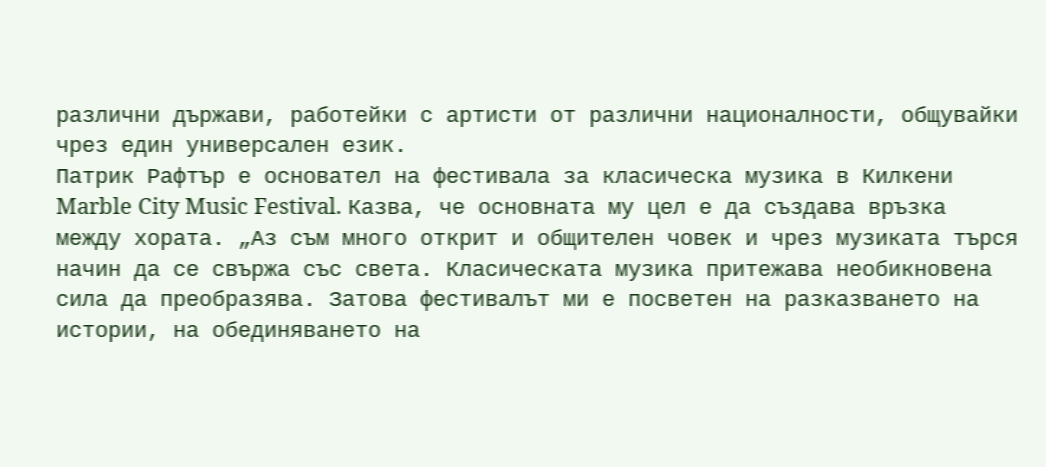различни държави, работейки с артисти от различни националности, общувайки чрез един универсален език.
Патрик Рафтър е основател на фестивала за класическа музика в Килкени Marble City Music Festival. Казва, че основната му цел е да създава връзка между хората. „Аз съм много открит и общителен човек и чрез музиката търся начин да се свържа със света. Класическата музика притежава необикновена сила да преобразява. Затова фестивалът ми е посветен на разказването на истории, на обединяването на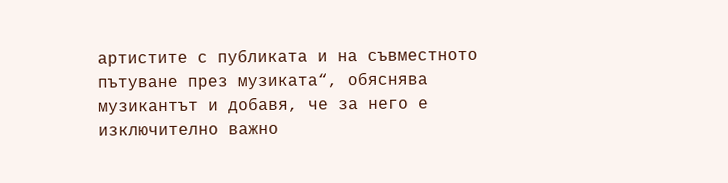артистите с публиката и на съвместното пътуване през музиката“, обяснява музикантът и добавя, че за него е изключително важно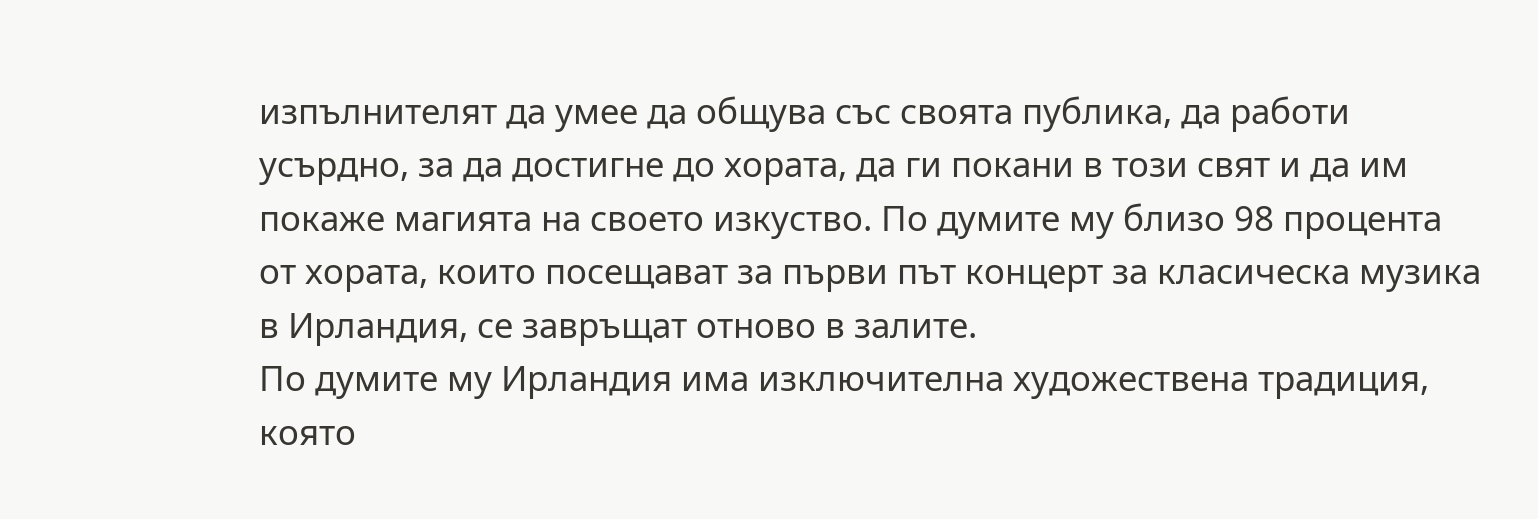изпълнителят да умее да общува със своята публика, да работи усърдно, за да достигне до хората, да ги покани в този свят и да им покаже магията на своето изкуство. По думите му близо 98 процента от хората, които посещават за първи път концерт за класическа музика в Ирландия, се завръщат отново в залите.
По думите му Ирландия има изключителна художествена традиция, която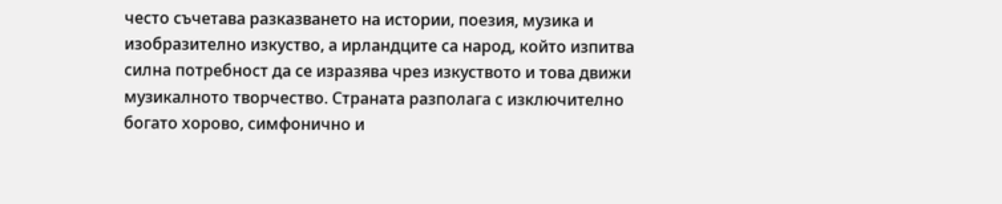често съчетава разказването на истории, поезия, музика и изобразително изкуство, а ирландците са народ, който изпитва силна потребност да се изразява чрез изкуството и това движи музикалното творчество. Страната разполага с изключително богато хорово, симфонично и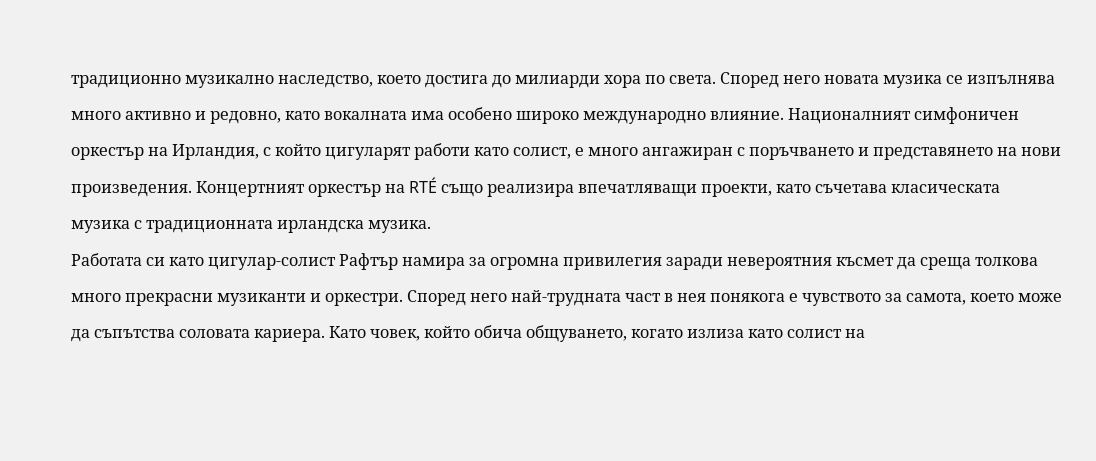традиционно музикално наследство, което достига до милиарди хора по света. Според него новата музика се изпълнява много активно и редовно, като вокалната има особено широко международно влияние. Националният симфоничен оркестър на Ирландия, с който цигуларят работи като солист, е много ангажиран с поръчването и представянето на нови произведения. Концертният оркестър на RTÉ също реализира впечатляващи проекти, като съчетава класическата музика с традиционната ирландска музика.
Работата си като цигулар-солист Рафтър намира за огромна привилегия заради невероятния късмет да среща толкова много прекрасни музиканти и оркестри. Според него най-трудната част в нея понякога е чувството за самота, което може да съпътства соловата кариера. Като човек, който обича общуването, когато излиза като солист на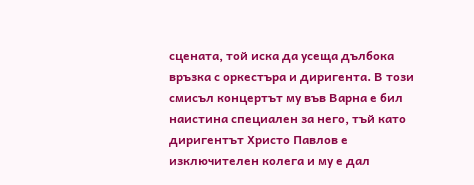сцената, той иска да усеща дълбока връзка с оркестъра и диригента. В този смисъл концертът му във Варна е бил наистина специален за него, тъй като диригентът Христо Павлов е изключителен колега и му е дал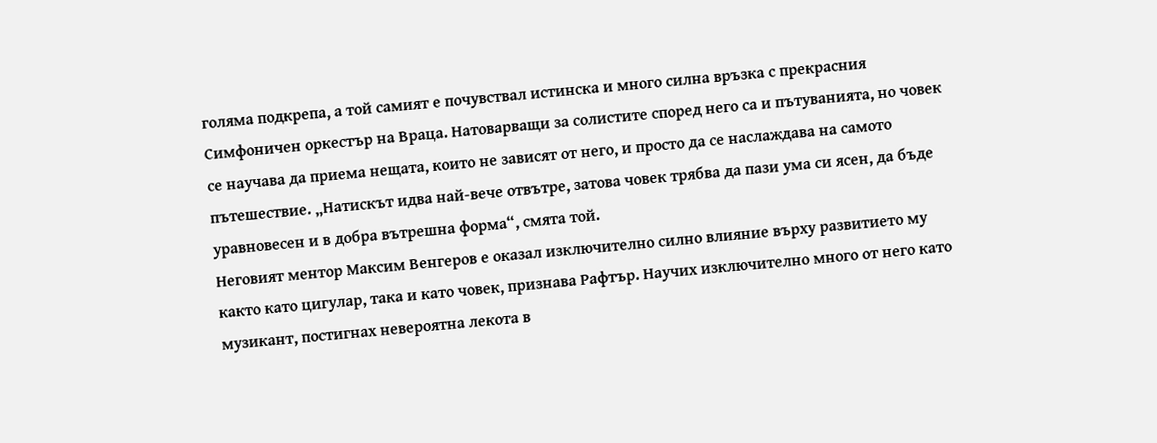голяма подкрепа, а той самият е почувствал истинска и много силна връзка с прекрасния Симфоничен оркестър на Враца. Натоварващи за солистите според него са и пътуванията, но човек се научава да приема нещата, които не зависят от него, и просто да се наслаждава на самото пътешествие. „Натискът идва най-вече отвътре, затова човек трябва да пази ума си ясен, да бъде уравновесен и в добра вътрешна форма“, смята той.
Неговият ментор Максим Венгеров е оказал изключително силно влияние върху развитието му както като цигулар, така и като човек, признава Рафтър. Научих изключително много от него като музикант, постигнах невероятна лекота в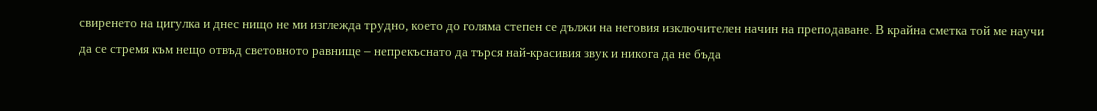свиренето на цигулка и днес нищо не ми изглежда трудно, което до голяма степен се дължи на неговия изключителен начин на преподаване. В крайна сметка той ме научи да се стремя към нещо отвъд световното равнище – непрекъснато да търся най-красивия звук и никога да не бъда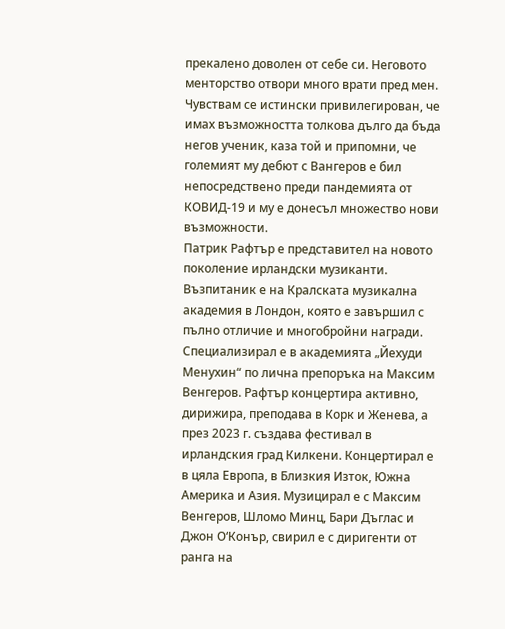прекалено доволен от себе си. Неговото менторство отвори много врати пред мен. Чувствам се истински привилегирован, че имах възможността толкова дълго да бъда негов ученик, каза той и припомни, че големият му дебют с Вангеров е бил непосредствено преди пандемията от КОВИД-19 и му е донесъл множество нови възможности.
Патрик Рафтър е представител на новото поколение ирландски музиканти. Възпитаник е на Кралската музикална академия в Лондон, която е завършил с пълно отличие и многобройни награди. Специализирал е в академията „Йехуди Менухин“ по лична препоръка на Максим Венгеров. Рафтър концертира активно, дирижира, преподава в Корк и Женева, а през 2023 г. създава фестивал в ирландския град Килкени. Концертирал е в цяла Европа, в Близкия Изток, Южна Америка и Азия. Музицирал е с Максим Венгеров, Шломо Минц, Бари Дъглас и Джон О‘Конър, свирил е с диригенти от ранга на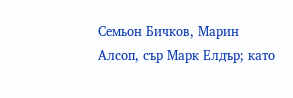Семьон Бичков, Марин Алсоп, сър Марк Елдър; като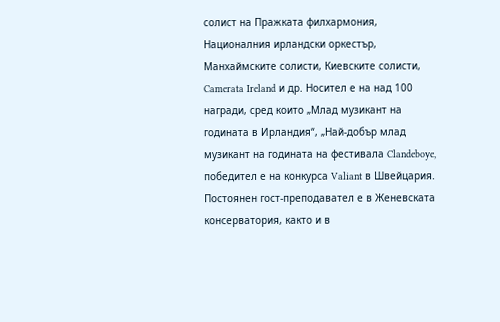солист на Пражката филхармония, Националния ирландски оркестър, Манхаймските солисти, Киевските солисти, Camerata Ireland и др. Носител е на над 100 награди, сред които „Млад музикант на годината в Ирландия“, „Най-добър млад музикант на годината на фестивала Clandeboye, победител е на конкурса Valiant в Швейцария. Постоянен гост-преподавател е в Женевската консерватория, както и в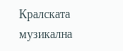Кралската музикална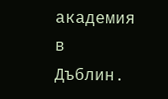академия в Дъблин.